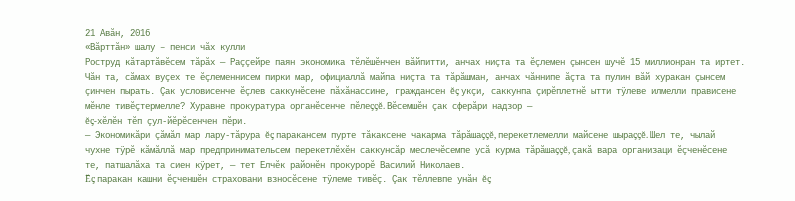21 Авăн, 2016
«Вăрттăн» шалу – пенси чăх кулли
Роструд кăтартăвĕсем тăрăх — Раççейре паян экономика тĕлĕшĕнчен вăйпитти, анчах ниçта та ĕçлемен çынсен шучĕ 15 миллионран та иртет. Чăн та, сăмах вуçех те ĕçлеменнисем пирки мар, официаллă майпа ниçта та тăрăшман, анчах чăннипе ăçта та пулин вăй хуракан çынсем çинчен пырать. Çак условисенче ĕçлев саккунĕсене пăхăнассине, граждансен ĕç укçи, саккунпа çирĕплетнĕ ытти тÿлеве илмелли прависене мĕнле тивĕçтермелле? Хуравне прокуратура органĕсенче пĕлеççĕ. Вĕсемшĕн çак сферăри надзор —
ĕç-хĕлĕн тĕп çул-йĕрĕсенчен пĕри.
— Экономикăри çăмăл мар лару-тăрура ĕç паракансем пурте тăкаксене чакарма тăрăшаççĕ, перекетлемелли майсене шыраççĕ. Шел те, чылай чухне тÿрĕ кăмăллă мар предпринимательсем перекетлĕхĕн саккунсăр меслечĕсемпе усă курма тăрăшаççĕ, çакă вара организаци ĕçченĕсене те, патшалăха та сиен кÿрет, — тет Елчĕк районĕн прокурорĕ Василий Николаев.
Ĕç паракан кашни ĕçченшĕн страховани взносĕсене тÿлеме тивĕç. Çак тĕллевпе унăн ĕç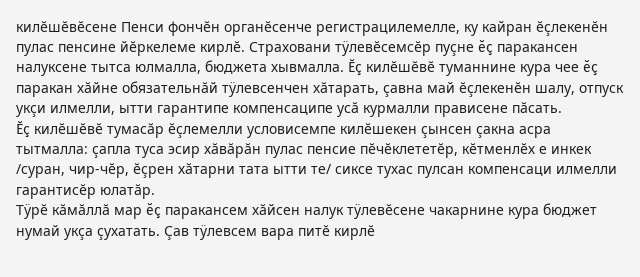килĕшĕвĕсене Пенси фончĕн органĕсенче регистрацилемелле, ку кайран ĕçлекенĕн пулас пенсине йĕркелеме кирлĕ. Страховани тÿлевĕсемсĕр пуçне ĕç паракансен налуксене тытса юлмалла, бюджета хывмалла. Ĕç килĕшĕвĕ туманнине кура чее ĕç паракан хăйне обязательнăй тÿлевсенчен хăтарать, çавна май ĕçлекенĕн шалу, отпуск укçи илмелли, ытти гарантипе компенсаципе усă курмалли прависене пăсать.
Ĕç килĕшĕвĕ тумасăр ĕçлемелли условисемпе килĕшекен çынсен çакна асра тытмалла: çапла туса эсир хăвăрăн пулас пенсие пĕчĕклететĕр, кĕтменлĕх е инкек /суран, чир-чĕр, ĕçрен хăтарни тата ытти те/ сиксе тухас пулсан компенсаци илмелли гарантисĕр юлатăр.
Тÿрĕ кăмăллă мар ĕç паракансем хăйсен налук тÿлевĕсене чакарнине кура бюджет нумай укçа çухатать. Çав тÿлевсем вара питĕ кирлĕ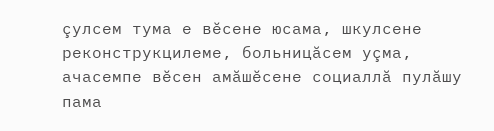çулсем тума е вĕсене юсама, шкулсене реконструкцилеме, больницăсем уçма, ачасемпе вĕсен амăшĕсене социаллă пулăшу пама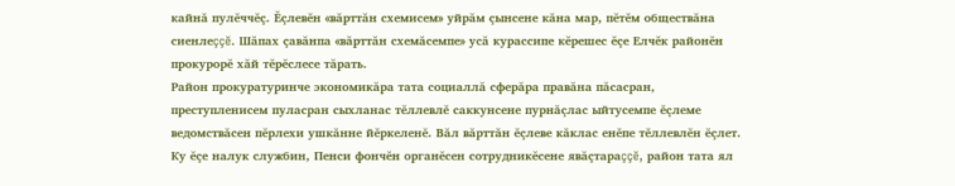кайнă пулĕччĕç. Ĕçлевĕн «вăрттăн схемисем» уйрăм çынсене кăна мар, пĕтĕм обществăна сиенлеççĕ. Шăпах çавăнпа «вăрттăн схемăсемпе» усă курассипе кĕрешес ĕçе Елчĕк районĕн прокурорĕ хăй тĕрĕслесе тăрать.
Район прокуратуринче экономикăра тата социаллă сферăра правăна пăсасран, преступленисем пуласран сыхланас тĕллевлĕ саккунсене пурнăçлас ыйтусемпе ĕçлеме ведомствăсен пĕрлехи ушкăнне йĕркеленĕ. Вăл вăрттăн ĕçлеве кăклас енĕпе тĕллевлĕн ĕçлет. Ку ĕçе налук службин, Пенси фончĕн органĕсен сотрудникĕсене явăçтараççĕ, район тата ял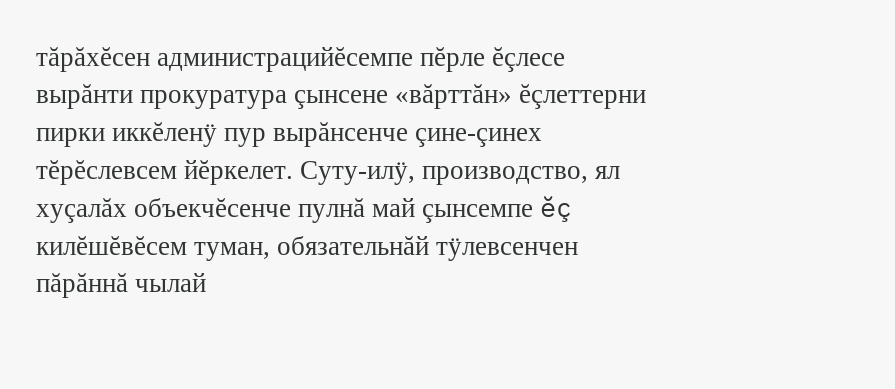тăрăхĕсен администрацийĕсемпе пĕрле ĕçлесе вырăнти прокуратура çынсене «вăрттăн» ĕçлеттерни пирки иккĕленÿ пур вырăнсенче çине-çинех тĕрĕслевсем йĕркелет. Суту-илÿ, производство, ял хуçалăх объекчĕсенче пулнă май çынсемпе ĕç килĕшĕвĕсем туман, обязательнăй тÿлевсенчен пăрăннă чылай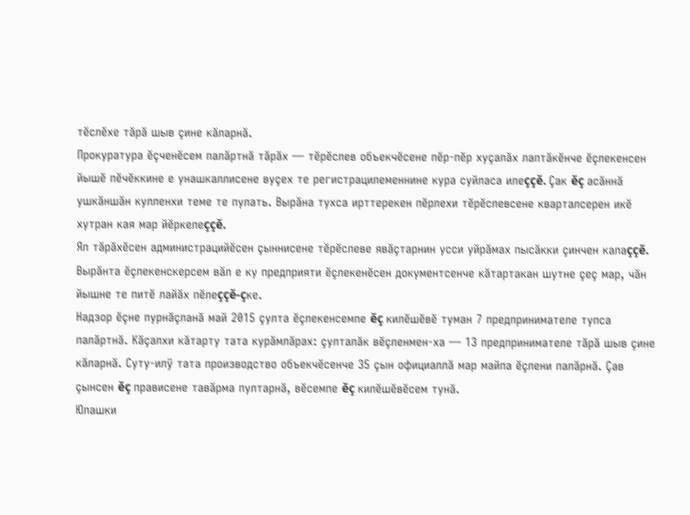тĕслĕхе тăрă шыв çине кăларнă.
Прокуратура ĕçченĕсем палăртнă тăрăх — тĕрĕслев объекчĕсене пĕр-пĕр хуçалăх лаптăкĕнче ĕçлекенсен йышĕ пĕчĕккине е унашкаллисене вуçех те регистрацилеменнине кура суйласа илеççĕ. Çак ĕç асăннă ушкăншăн кулленхи теме те пулать. Вырăна тухса ирттерекен пĕрлехи тĕрĕслевсене кварталсерен икĕ хутран кая мар йĕркелеççĕ.
Ял тăрăхĕсен администрацийĕсен çыннисене тĕрĕслеве явăçтарнин усси уйрăмах пысăкки çинчен калаççĕ. Вырăнта ĕçлекенскерсем вăл е ку предприяти ĕçлекенĕсен документсенче кăтартакан шутне çеç мар, чăн йышне те питĕ лайăх пĕлеççĕ-çке.
Надзор ĕçне пурнăçланă май 2015 çулта ĕçлекенсемпе ĕç килĕшĕвĕ туман 7 предпринимателе тупса палăртнă. Кăçалхи кăтарту тата курăмлăрах: çулталăк вĕçленмен-ха — 13 предпринимателе тăрă шыв çине кăларнă. Суту-илÿ тата производство объекчĕсенче 35 çын официаллă мар майпа ĕçлени палăрнă. Çав çынсен ĕç прависене тавăрма пултарнă, вĕсемпе ĕç килĕшĕвĕсем тунă.
Юлашки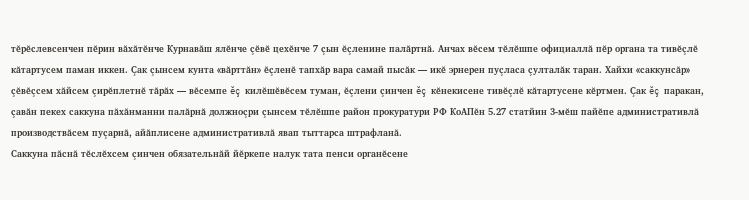тĕрĕслевсенчен пĕрин вăхăтĕнче Курнавăш ялĕнче çĕвĕ цехĕнче 7 çын ĕçленине палăртнă. Анчах вĕсем тĕлĕшпе официаллă пĕр органа та тивĕçлĕ кăтартусем паман иккен. Çак çынсем кунта «вăрттăн» ĕçленĕ тапхăр вара самай пысăк — икĕ эрнерен пуçласа çулталăк таран. Хайхи «саккунсăр» çĕвĕçсем хăйсем çирĕплетнĕ тăрăх — вĕсемпе ĕç килĕшĕвĕсем туман, ĕçлени çинчен ĕç кĕнекисене тивĕçлĕ кăтартусене кĕртмен. Çак ĕç паракан, çавăн пекех саккуна пăхăнманни палăрнă должноçри çынсем тĕлĕшпе район прокуратури РФ КоАПĕн 5.27 статйин 3-мĕш пайĕпе административлă производствăсем пуçарнă, айăплисене административлă явап тыттарса штрафланă.
Саккуна пăснă тĕслĕхсем çинчен обязательнăй йĕркепе налук тата пенси органĕсене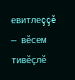евитлеççĕ — вĕсем тивĕçлĕ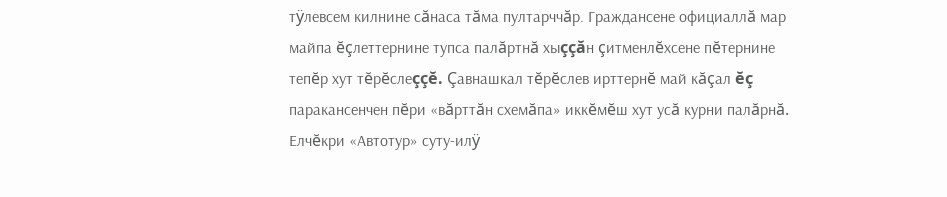тÿлевсем килнине сăнаса тăма пултарччăр. Граждансене официаллă мар майпа ĕçлеттернине тупса палăртнă хыççăн çитменлĕхсене пĕтернине тепĕр хут тĕрĕслеççĕ. Çавнашкал тĕрĕслев ирттернĕ май кăçал ĕç паракансенчен пĕри «вăрттăн схемăпа» иккĕмĕш хут усă курни палăрнă. Елчĕкри «Автотур» суту-илÿ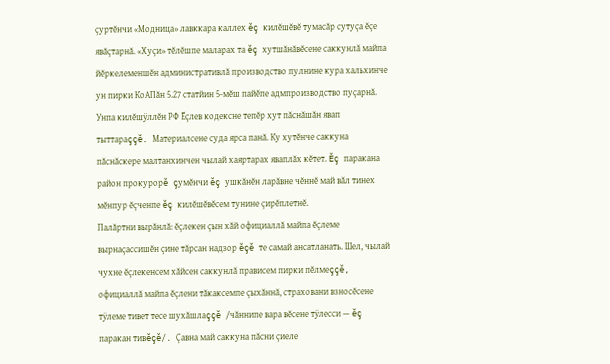çуртĕнчи «Модница» лавккара каллех ĕç килĕшĕвĕ тумасăр сутуçа ĕçе явăçтарнă. «Хуçи» тĕлĕшпе маларах та ĕç хутшăнăвĕсене саккунлă майпа йĕркелеменшĕн административлă производство пулнине кура хальхинче ун пирки КоАПăн 5.27 статйин 5-мĕш пайĕпе адмпроизводство пуçарнă. Унпа килĕшÿллĕн РФ Ĕçлев кодексне тепĕр хут пăснăшăн явап тыттараççĕ. Материалсене суда ярса панă. Ку хутĕнче саккуна пăснăскере малтанхинчен чылай хаяртарах яваплăх кĕтет. Ĕç паракана район прокурорĕ çумĕнчи ĕç ушкăнĕн ларăвне чĕннĕ май вăл тинех мĕнпур ĕçченпе ĕç килĕшĕвĕсем тунине çирĕплетнĕ.
Палăртни вырăнлă: ĕçлекен çын хăй официаллă майпа ĕçлеме вырнаçассишĕн çине тăрсан надзор ĕçĕ те самай ансатланать. Шел, чылай чухне ĕçлекенсем хăйсен саккунлă прависем пирки пĕлмеççĕ, официаллă майпа ĕçлени тăкаксемпе çыхăннă, страховани взносĕсене тÿлеме тивет тесе шухăшлаççĕ /чăннипе вара вĕсене тÿлесси — ĕç паракан тивĕçĕ/. Çавна май саккуна пăсни çиеле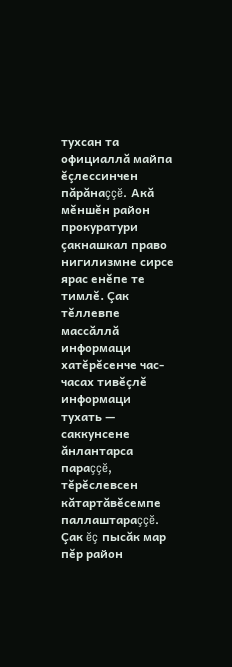тухсан та официаллă майпа ĕçлессинчен пăрăнаççĕ. Акă мĕншĕн район прокуратури çакнашкал право нигилизмне сирсе ярас енĕпе те тимлĕ. Çак тĕллевпе массăллă информаци хатĕрĕсенче час-часах тивĕçлĕ информаци тухать — саккунсене ăнлантарса параççĕ, тĕрĕслевсен кăтартăвĕсемпе паллаштараççĕ.
Çак ĕç пысăк мар пĕр район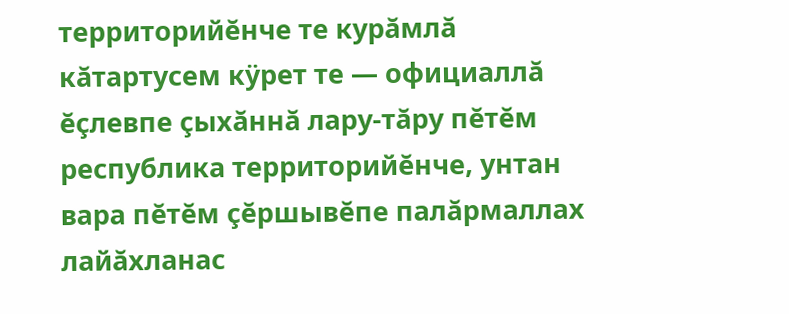территорийĕнче те курăмлă кăтартусем кÿрет те — официаллă ĕçлевпе çыхăннă лару-тăру пĕтĕм республика территорийĕнче, унтан вара пĕтĕм çĕршывĕпе палăрмаллах лайăхланас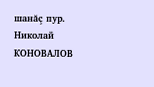шанăç пур.
Николай КОНОВАЛОВ